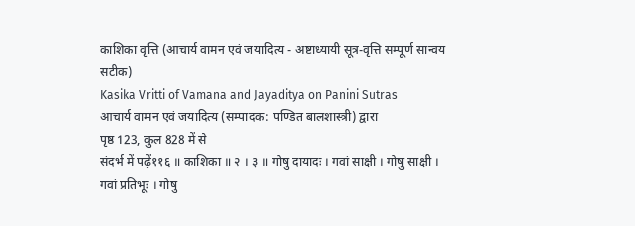काशिका वृत्ति (आचार्य वामन एवं जयादित्य - अष्टाध्यायी सूत्र-वृत्ति सम्पूर्ण सान्वय सटीक)
Kasika Vritti of Vamana and Jayaditya on Panini Sutras
आचार्य वामन एवं जयादित्य (सम्पादक: पण्डित बालशास्त्री) द्वारा
पृष्ठ 123, कुल 828 में से
संदर्भ में पढ़ें११६ ॥ काशिका ॥ २ । ३ ॥ गोषु दायादः । गवां साक्षी । गोषु साक्षी । गवां प्रतिभूः । गोषु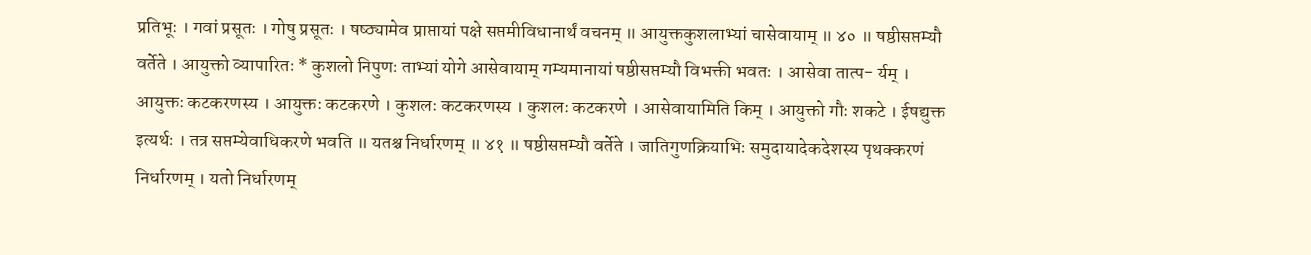प्रतिभूः । गवां प्रसूतः । गोषु प्रसूतः । षष्ठ्यामेव प्राप्तायां पक्षे सप्तमीविधानार्थं वचनम् ॥ आयुक्तकुशलाभ्यां चासेवायाम् ॥ ४० ॥ षष्ठीसप्तम्यौ वर्तेते । आयुक्तो व्यापारितः * कुशलो निपुणः ताभ्यां योगे आसेवायाम् गम्यमानायां षष्ठीसप्तम्यौ विभक्ती भवतः । आसेवा तात्प- र्यम् । आयुक्तः कटकरणस्य । आयुक्तः कटकरणे । कुशलः कटकरणस्य । कुशलः कटकरणे । आसेवायामिति किम् । आयुक्तो गौः शकटे । ईषद्युक्त इत्यर्थः । तत्र सप्तम्येवाधिकरणे भवति ॥ यतश्च निर्धारणम् ॥ ४१ ॥ षष्ठीसप्तम्यौ वर्तेते । जातिगुणक्रियाभिः समुदायादेकदेशस्य पृथक्करणं निर्धारणम् । यतो निर्धारणम्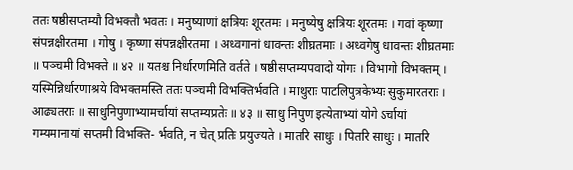ततः षष्ठीसप्तम्यौ विभक्तौ भवतः । मनुष्याणां क्षत्रियः शूरतमः । मनुष्येषु क्षत्रियः शूरतमः । गवां कृष्णा संपन्नक्षीरतमा । गोषु । कृष्णा संपन्नक्षीरतमा । अध्वगानां धावन्तः शीघ्रतमाः । अध्वगेषु धावन्तः शीघ्रतमाः ॥ पञ्चमी विभक्ते ॥ ४२ ॥ यतश्च निर्धारणमिति वर्तते । षष्ठीसप्तम्यपवादो योगः । विभागो विभक्तम् । यस्मिन्निर्धारणाश्रये विभक्तमस्ति ततः पञ्चमी विभक्तिर्भवति । माथुराः पाटलिपुत्रकेभ्यः सुकुमारतराः । आढ्यतराः ॥ साधुनिपुणाभ्यामर्चायां सप्तम्यप्रतेः ॥ ४३ ॥ साधु निपुण इत्येताभ्यां योगे ऽर्चायां गम्यमानायां सप्तमी विभक्ति- र्भवति, न चेत् प्रतिः प्रयुज्यते । मातरि साधुः । पितरि साधुः । मातरि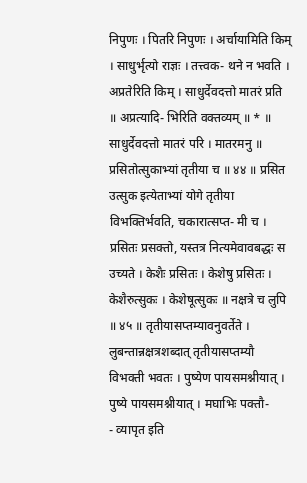निपुणः । पितरि निपुणः । अर्चायामिति किम् । साधुर्भृत्यो राज्ञः । तत्त्वक- थने न भवति । अप्रतेरिति किम् । साधुर्देवदत्तो मातरं प्रति ॥ अप्रत्यादि- भिरिति वक्तव्यम् ॥ * ॥ साधुर्देवदत्तो मातरं परि । मातरमनु ॥ प्रसितोत्सुकाभ्यां तृतीया च ॥ ४४ ॥ प्रसित उत्सुक इत्येताभ्यां योगे तृतीया विभक्तिर्भवति, चकारात्सप्त- मी च । प्रसितः प्रसक्तो, यस्तत्र नित्यमेवावबद्धः स उच्यते । केशैः प्रसितः । केशेषु प्रसितः । केशैरुत्सुकः । केशेषूत्सुकः ॥ नक्षत्रे च लुपि ॥ ४५ ॥ तृतीयासप्तम्यावनुवर्तेते । लुबन्तान्नक्षत्रशब्दात् तृतीयासप्तम्यौ विभक्ती भवतः । पुष्येण पायसमश्नीयात् । पुष्ये पायसमश्नीयात् । मघाभिः पक्तौ-
- व्यापृत इति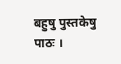बहुषु पुस्तकेषु पाठः ।